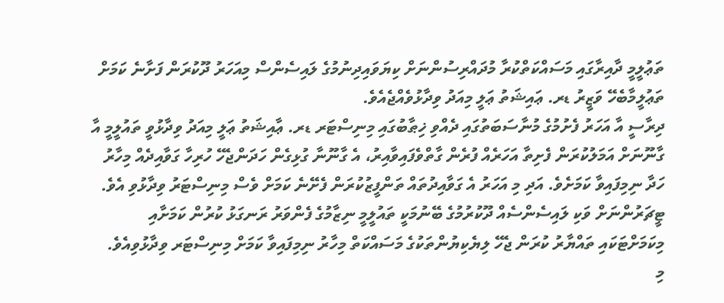ތަޢުލީމީ ދާއިރާގައި މަސައްކަތްކުރާ މުދައްރިސުންނަށް ކިޔަވައިދިނުމުގެ ލައިސެންސް މިއަހަރު ދޫކުރަން ފަށާނެ ކަމަށް ތަޢުލީމާބެހޭ ވަޒީރު ޑރ. ޢައިޝަތު ޢަލީ މިއަދު ވިދާޅުވެއްޖެއެވެ.
ދިރާސީ އާ އަހަރު ފެށުމުގެ މުނާސަބަތުގައި ދެއްވި ޚިޠާބުގައި މިނިސްޓަރ ޑރ. ޢާއިޝަތު ޢަލީ މިއަދު ވިދާޅުވީ ތައުލީމީ އާ ގާނޫނަށް އަމަލުކުރަން ފެށިތާ އަހަރެއް ފުރެން ގާތްވެފައިވާއިރު، އެ ގާނޫނާ ގުޅިގެން ހަދަންޖެހޭ ހުރިހާ ގަވާއިދެއް މިހާރު ހަދާ ނިމިފައިވާ ކަމަށެވެ. އަދި މި އަހަރު އެ ގަވާއިދުތައް ތަންފީޒުކުރަން ފެށޭނެ ކަމަށް ވެސް މިނިސްޓަރު ވިދާޅުވި އެވެ.
ޓީޗަރުންނަށް ވަކި ލައިސެންސެއް ދޫކުރުމުގެ ބޭނުމަކީ ތައުލީމީ ނިޒާމުގެ ފެންވަރު ރަނގަޅު ކުރުން ކަމަށާއި މިކަމަށްޓަކައި ތައްޔާރު ކުރަން ޖެހޭ ލިޔެކިޔުންތަކުގެ މަސައްކަތް މިހާރު ނިމިފައިވާ ކަމަށް މިނިސްޓަރ ވިދާޅުވިއެވެ.
މި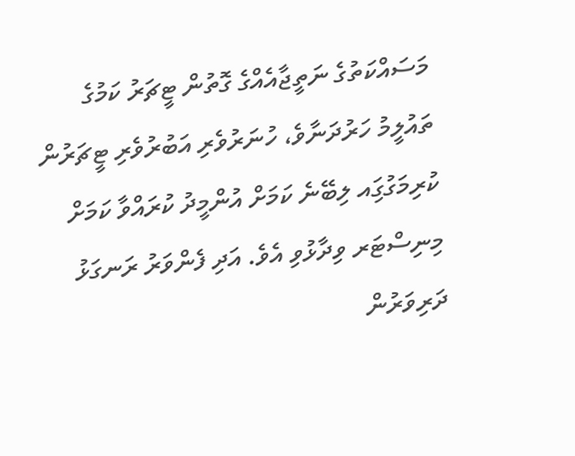މަސައްކަތުގެ ނަތީޖާއެއްގެ ގޮތުން ޓީޗަރު ކަމުގެ ތައުލީމު ހަރުދަނާވެ، ހުނަރުވެރި އަބުރުވެރި ޓީޗަރުން ކުރިމަގުގަިއ ލިބޭނެ ކަމަށް އުންމީދު ކުރައްވާ ކަމަށް މިނިސްޓަރ ވިދާޅުވި އެވެ. އަދި ފެންވަރު ރަނގަޅު ދަރިވަރުން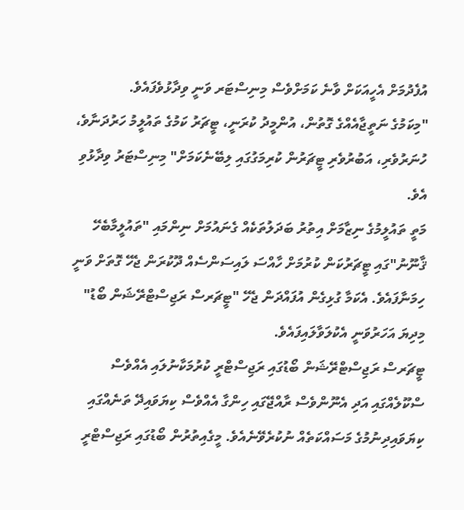އުފެދުމަށް އެހީއަކަށް ވާނެ ކަމަށްވެސް މިނިސްޓަރ ވަނީ ވިދާޅުވެފައެވެ.
"މިކަމުގެ ނަތީޖާއެއްގެ ގޮތުން، އުންމީދު ކުރަނީ، ޓީޗަރު ކަމުގެ ތައުލީމު ހަރުދަނާވެ، ހުނަރުވެރި، އަބުރުވެރި ޓީޗަރުން ކުރިމަގުގައި ލިބޭނެކަމަށް" މިނިސްޓަރު ވިދާޅުވި އެވެ.
މަތީ ތައުލީމުގެ ނިޒާމަށް އިތުރު ބަދަލުތަކެއް ގެނައުމަށް ނިންމައި "ތައުލީމާބެހޭ ޤާނޫނު"ގައި ޓީޗަރުކަން ކުރުމަށް ހާއްސަ ލައިސަންސެއް ދޫކުރަން ޖެހޭ ގޮތަށް ވަނީ ހިމަނާފައެވެ. އެކަމާ ގުޅިގެން އުފައްދަން ޖެހޭ "ޓީޗަރސް ރަޖިސްޓްރޭޝަން ބޯޑު" މިދިޔަ އަހަރުވަނީ އެކުލަވާލައިފައެވެ.
ޓީޗަރސް ރަޖިސްޓްރޭޝަން ބޯޑުގައި ރަޖިސްޓްރީ ކުރުމަކާނުލައި އެއްވެސް ސްކޫލެއްގައި އަދި އެނޫންވެސް ރާއްޖޭގައި ހިންގާ އެއްވެސް ކިޔަވައިދޭ ތަނެއްގައި ކިޔަވައިދިނުމުގެ މަސައްކަތެއް ނުކުރެވޭނެއެވެ. މީގެއިތުރުން ބޯޑުގައި ރަޖިސްޓްރީ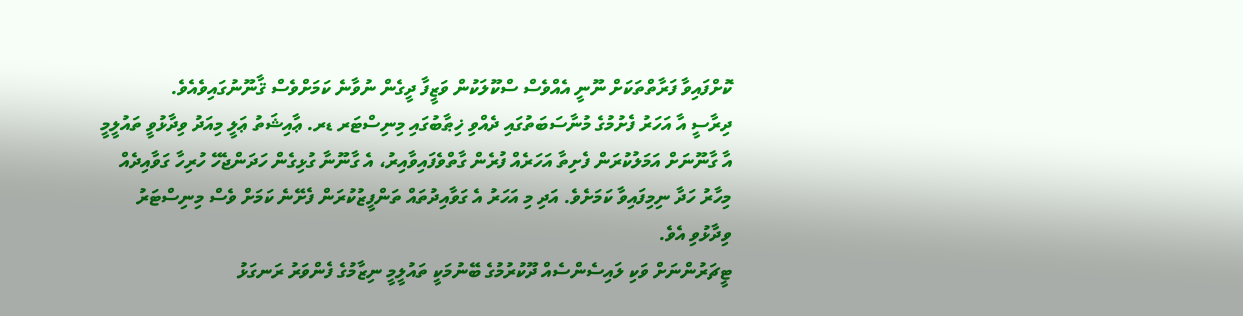ކޮށްފައިވާ ފަރާތްތަކަށް ނޫނީ އެއްވެސް ސްކޫލަކުން ވަޒީފާ ދީގެން ނުވާނެ ކަމަށްވެސް ޤާނޫނުގައިވެއެވެ.
ދިރާސީ އާ އަހަރު ފެށުމުގެ މުނާސަބަތުގައި ދެއްވި ޚިޠާބުގައި މިނިސްޓަރ ޑރ. ޢާއިޝަތު ޢަލީ މިއަދު ވިދާޅުވީ ތައުލީމީ އާ ގާނޫނަށް އަމަލުކުރަން ފެށިތާ އަހަރެއް ފުރެން ގާތްވެފައިވާއިރު، އެ ގާނޫނާ ގުޅިގެން ހަދަންޖެހޭ ހުރިހާ ގަވާއިދެއް މިހާރު ހަދާ ނިމިފައިވާ ކަމަށެވެ. އަދި މި އަހަރު އެ ގަވާއިދުތައް ތަންފީޒުކުރަން ފެށޭނެ ކަމަށް ވެސް މިނިސްޓަރު ވިދާޅުވި އެވެ.
ޓީޗަރުންނަށް ވަކި ލައިސެންސެއް ދޫކުރުމުގެ ބޭނުމަކީ ތައުލީމީ ނިޒާމުގެ ފެންވަރު ރަނގަޅު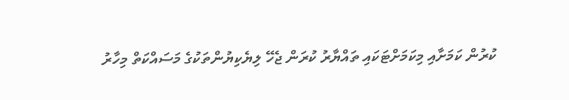ކުރުން ކަމަށާއި މިކަމަށްޓަކައި ތައްޔާރު ކުރަން ޖެހޭ ލިޔެކިޔުންތަކުގެ މަސައްކަތް މިހާރު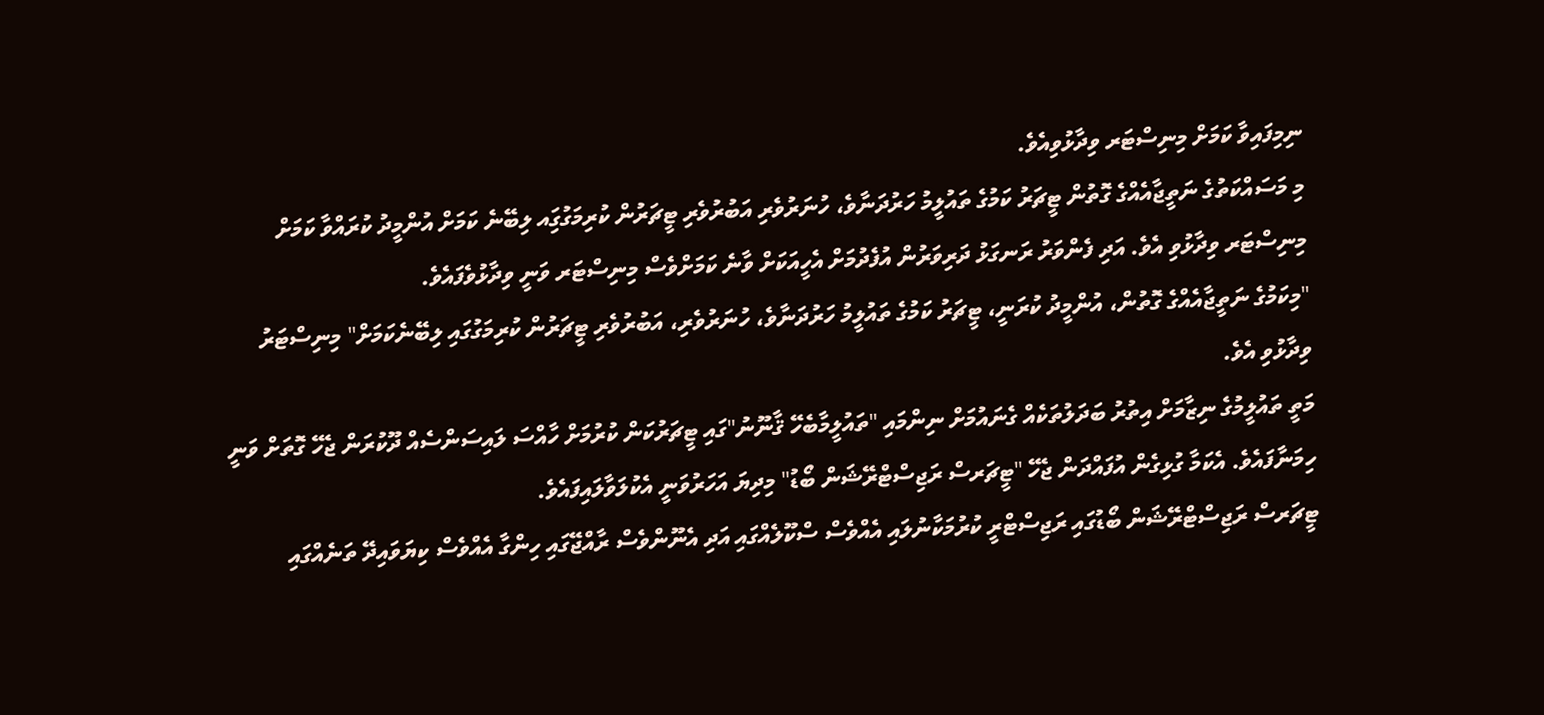ނިމިފައިވާ ކަމަށް މިނިސްޓަރ ވިދާޅުވިއެވެ.
މި މަސައްކަތުގެ ނަތީޖާއެއްގެ ގޮތުން ޓީޗަރު ކަމުގެ ތައުލީމު ހަރުދަނާވެ، ހުނަރުވެރި އަބުރުވެރި ޓީޗަރުން ކުރިމަގުގަިއ ލިބޭނެ ކަމަށް އުންމީދު ކުރައްވާ ކަމަށް މިނިސްޓަރ ވިދާޅުވި އެވެ. އަދި ފެންވަރު ރަނގަޅު ދަރިވަރުން އުފެދުމަށް އެހީއަކަށް ވާނެ ކަމަށްވެސް މިނިސްޓަރ ވަނީ ވިދާޅުވެފައެވެ.
"މިކަމުގެ ނަތީޖާއެއްގެ ގޮތުން، އުންމީދު ކުރަނީ، ޓީޗަރު ކަމުގެ ތައުލީމު ހަރުދަނާވެ، ހުނަރުވެރި، އަބުރުވެރި ޓީޗަރުން ކުރިމަގުގައި ލިބޭނެކަމަށް" މިނިސްޓަރު ވިދާޅުވި އެވެ.
މަތީ ތައުލީމުގެ ނިޒާމަށް އިތުރު ބަދަލުތަކެއް ގެނައުމަށް ނިންމައި "ތައުލީމާބެހޭ ޤާނޫނު"ގައި ޓީޗަރުކަން ކުރުމަށް ހާއްސަ ލައިސަންސެއް ދޫކުރަން ޖެހޭ ގޮތަށް ވަނީ ހިމަނާފައެވެ. އެކަމާ ގުޅިގެން އުފައްދަން ޖެހޭ "ޓީޗަރސް ރަޖިސްޓްރޭޝަން ބޯޑު" މިދިޔަ އަހަރުވަނީ އެކުލަވާލައިފައެވެ.
ޓީޗަރސް ރަޖިސްޓްރޭޝަން ބޯޑުގައި ރަޖިސްޓްރީ ކުރުމަކާނުލައި އެއްވެސް ސްކޫލެއްގައި އަދި އެނޫންވެސް ރާއްޖޭގައި ހިންގާ އެއްވެސް ކިޔަވައިދޭ ތަނެއްގައި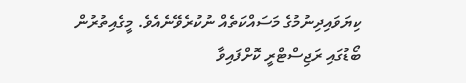ކިޔަވައިދިނުމުގެ މަސައްކަތެއް ނުކުރެވޭނެއެވެ. މީގެއިތުރުން ބޯޑުގައި ރަޖިސްޓްރީ ކޮށްފައިވާ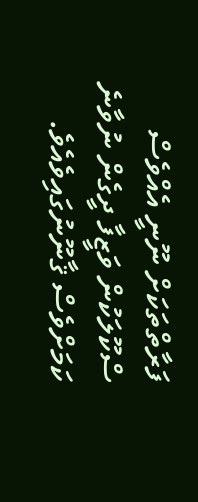ފަރާތްތަކަށް ނޫނީ އެއްވެސް ސްކޫލަކުން ވަޒީފާ ދީގެން ނުވާނެ ކަމަށްވެސް ޤާނޫނުގައިވެއެވެ.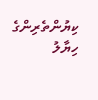ކިޔުންތެރިންގެ ހިޔާލު